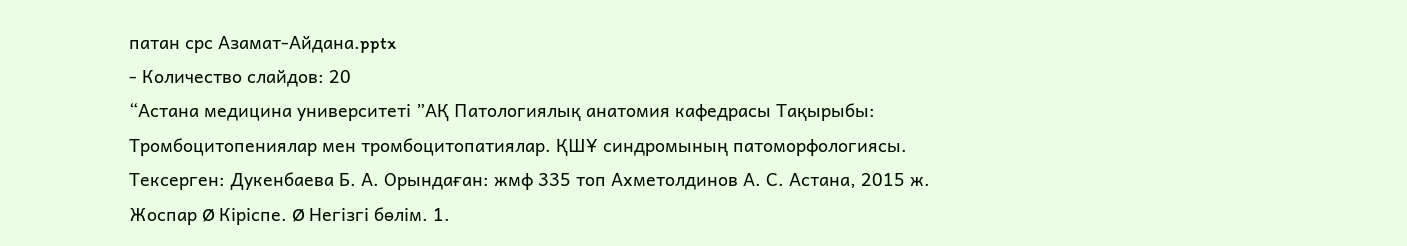патан срс Азамат-Айдана.pptx
- Количество слайдов: 20
“Астана медицина университеті ”АҚ Патологиялық анатомия кафедрасы Тақырыбы: Тромбоцитопениялар мен тромбоцитопатиялар. ҚШҰ синдромының патоморфологиясы. Тексерген: Дукенбаева Б. А. Орындаған: жмф 335 топ Ахметолдинов А. С. Астана, 2015 ж.
Жоспар Ø Кіріспе. Ø Негізгі бөлім. 1.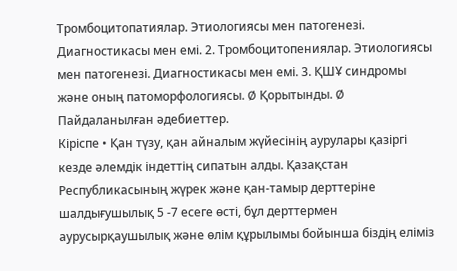Тромбоцитопатиялар. Этиологиясы мен патогенезі. Диагностикасы мен емі. 2. Тромбоцитопениялар. Этиологиясы мен патогенезі. Диагностикасы мен емі. 3. ҚШҰ синдромы және оның патоморфологиясы. Ø Қорытынды. Ø Пайдаланылған әдебиеттер.
Кіріспе • Қан түзу, қан айналым жүйесінің аурулары қазіргі кезде әлемдік індеттің сипатын алды. Қазақстан Республикасының жүрек және қан-тамыр дерттеріне шалдығушылық 5 -7 есеге өсті, бұл дерттермен аурусырқаушылық және өлім құрылымы бойынша біздің еліміз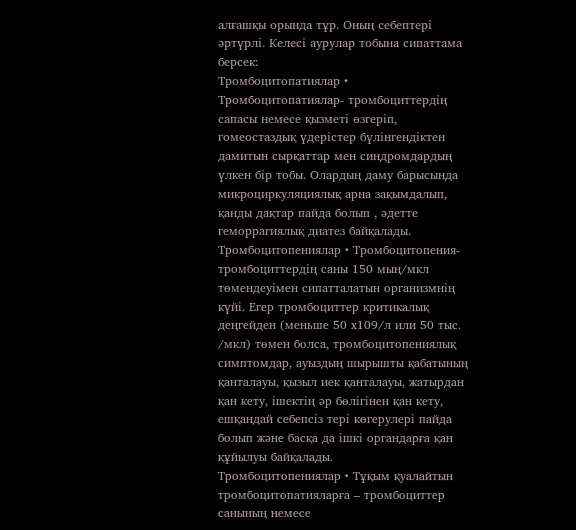алғашқы орында тұр. Оның себептері әртүрлі. Келесі аурулар тобына сипаттама берсек:
Тромбоцитопатиялар • Тромбоцитопатиялар- тромбоциттердің сапасы немесе қызметі өзгеріп, гомеостаздық үдерістер бүлінгендіктен дамитын сырқаттар мен синдромдардың үлкен бір тобы. Олардың даму барысында микроциркуляциялық арна зақымдалып, қанды дақтар пайда болып , әдетте геморрагиялық диатез байқалады.
Тромбоцитопениялар • Тромбоцитопения- тромбоциттердің саны 150 мың/мкл төмендеуімен сипатталатын организмнің күйі. Егер тромбоциттер критикалық деңгейден (меньше 50 х109/л или 50 тыс. /мкл) төмен болса, тромбоцитопениялық симптомдар, ауыздың шырышты қабатының қанталауы, қызыл иек қанталауы, жатырдан қан кету, ішектің әр бөлігінен қан кету, ешқандай себепсіз тері көгерулері пайда болып және басқа да ішкі органдарға қан құйылуы байқалады.
Тромбоцитопениялар • Тұқым қуалайтын тромбоцитопатияларға – тромбоциттер санының немесе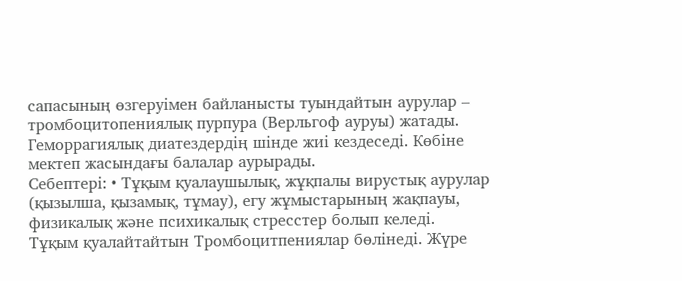сапасының өзгеруімен байланысты туындайтын аурулар – тромбоцитопениялық пурпура (Верльгоф ауруы) жатады. Геморрагиялық диатездердің шінде жиі кездеседі. Көбіне мектеп жасындағы балалар аурырады.
Себептері: • Тұқым қуалаушылық, жұқпалы вирустық аурулар (қызылша, қызамық, тұмау), егу жұмыстарының жақпауы, физикалық және психикалық стресстер болып келеді.
Тұқым қуалайтайтын Тромбоцитпениялар бөлінеді. Жүре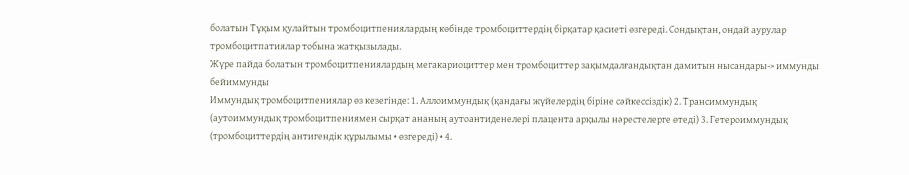болатын Тұқым қулайтын тромбоцитпениялардың көбінде тромбоциттердің бірқатар қасиеті өзгереді. Сондықтан, ондай аурулар тромбоцитпатиялар тобына жатқызылады.
Жүре пайда болатын тромбоцитпениялардың мегакариоциттер мен тромбоциттер зақымдалғандықтан дамитын нысандары-> иммунды бейиммунды
Иммундық тромбоцитпениялар өз кезегінде: 1. Аллоиммундық (қандағы жүйелердің біріне сәйкессіздік) 2. Трансиммундық (аутоиммундық тромбоцитпениямен сырқат ананың аутоантиденелері плацента арқылы нәрестелерге өтеді) 3. Гетероиммундық (тромбоциттердің антигендік құрылымы • өзгереді) • 4.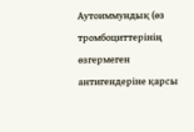Аутоиммундық (өз тромбоциттерінің өзгермеген антигендеріне қарсы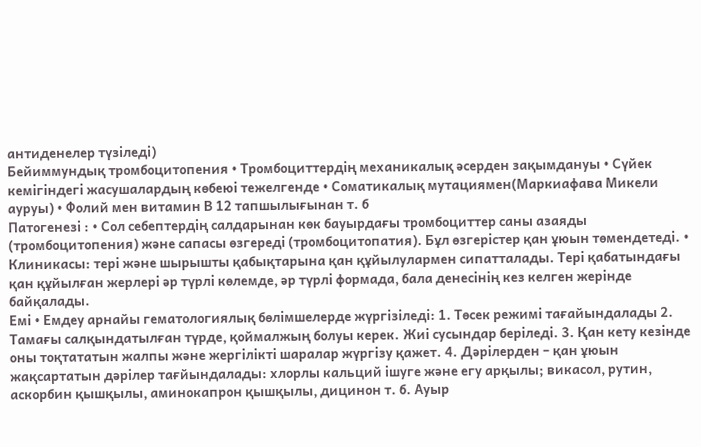антиденелер түзіледі)
Бейиммундық тромбоцитопения • Тромбоциттердің механикалық әсерден зақымдануы • Сүйек кемігіндегі жасушалардың көбеюі тежелгенде • Соматикалық мутациямен(Маркиафава Микели ауруы) • Фолий мен витамин В 12 тапшылығынан т. б
Патогенезі : • Сол себептердің салдарынан көк бауырдағы тромбоциттер саны азаяды (тромбоцитопения) және сапасы өзгереді (тромбоцитопатия). Бұл өзгерістер қан ұюын төмендетеді. • Клиникасы: тері және шырышты қабықтарына қан құйылулармен сипатталады. Тері қабатындағы қан құйылған жерлері әр түрлі көлемде, әр түрлі формада, бала денесінің кез келген жерінде байқалады.
Емі • Емдеу арнайы гематологиялық бөлімшелерде жүргізіледі: 1. Төсек режимі тағайындалады 2. Тамағы салқындатылған түрде, қоймалжың болуы керек. Жиі сусындар беріледі. 3. Қан кету кезінде оны тоқтататын жалпы және жергілікті шаралар жүргізу қажет. 4. Дәрілерден – қан ұюын жақсартатын дәрілер тағйындалады: хлорлы кальций ішуге және егу арқылы; викасол, рутин, аскорбин қышқылы, аминокапрон қышқылы, дицинон т. б. Ауыр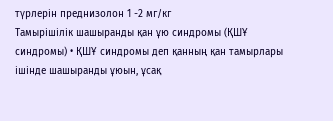түрлерін преднизолон 1 -2 мг/кг
Тамырішілік шашыранды қан ұю синдромы (ҚШҰ синдромы) • ҚШҰ синдромы деп қанның қан тамырлары ішінде шашыранды ұюын, ұсақ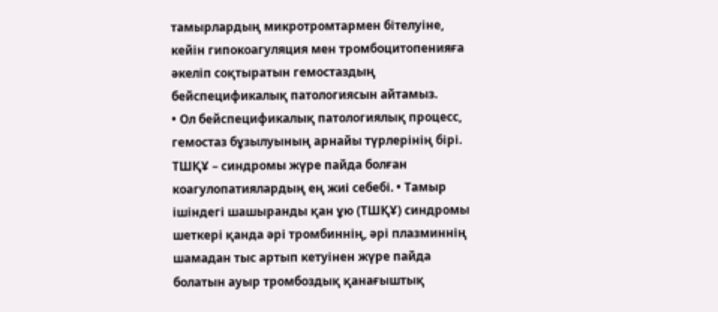тамырлардың микротромтармен бітелуіне, кейін гипокоагуляция мен тромбоцитопенияға әкеліп соқтыратын гемостаздың бейспецификалық патологиясын айтамыз.
• Ол бейспецификалық патологиялық процесс, гемостаз бұзылуының арнайы түрлерінің бірі. ТШҚҰ – синдромы жүре пайда болған коагулопатиялардың ең жиі себебі. • Тамыр ішіндегі шашыранды қан ұю (ТШҚҰ) синдромы шеткері қанда әрі тромбиннің, әрі плазминнің шамадан тыс артып кетуінен жүре пайда болатын ауыр тромбоздық қанағыштық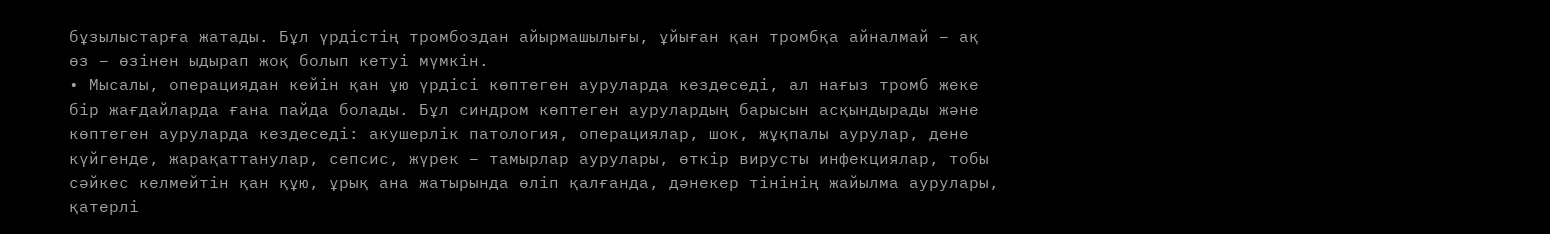бұзылыстарға жатады. Бұл үрдістің тромбоздан айырмашылығы, ұйыған қан тромбқа айналмай − ақ өз − өзінен ыдырап жоқ болып кетуі мүмкін.
• Мысалы, операциядан кейін қан ұю үрдісі көптеген ауруларда кездеседі, ал нағыз тромб жеке бір жағдайларда ғана пайда болады. Бұл синдром көптеген аурулардың барысын асқындырады және көптеген ауруларда кездеседі: акушерлік патология, операциялар, шок, жұқпалы аурулар, дене күйгенде, жарақаттанулар, сепсис, жүрек − тамырлар аурулары, өткір вирусты инфекциялар, тобы сәйкес келмейтін қан құю, ұрық ана жатырында өліп қалғанда, дәнекер тінінің жайылма аурулары, қатерлі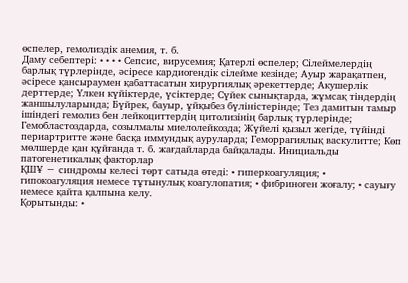өспелер, гемолиздік анемия, т. б.
Даму себептері: • • • • Сепсис, вирусемия; Қатерлі өспелер; Сілеймелердің барлық түрлерінде, әсіресе кардиогендік сілейме кезінде; Ауыр жарақатпен, әсіресе қансыраумен қабаттасатын хирургиялық әрекеттерде; Акушерлік дерттерде; Үлкен күйіктерде, үсіктерде; Сүйек сынықтарда, жұмсақ тіндердің жаншылуларында; Бүйрек, бауыр, ұйқыбез бүліністерінде; Тез дамитын тамыр ішіндегі гемолиз бен лейкоциттердің цитолизінің барлық түрлерінде; Гемобластоздарда, созылмалы миелолейкозда; Жүйелі қызыл жегіде, түйінді периартритте және басқа иммундық ауруларда; Геморрагиялық васкулитте; Көп мөлшерде қан құйғанда т. б. жағдайларда байқалады. Инициальды патогенетикалық факторлар
ҚШҰ − синдромы келесі төрт сатыда өтеді: • гиперкоагуляция; • гипокоагуляция немесе тұтынулық коагулопатия; • фибриноген жоғалу; • сауығу немесе қайта қалпына келу.
Қорытынды: •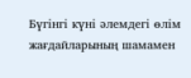Бүгінгі күні әлемдегі өлім жағдайларының шамамен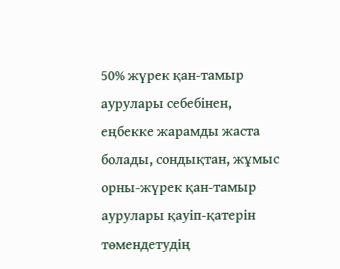50% жүрек қан-тамыр аурулары себебінен, еңбекке жарамды жаста болады, сондықтан, жұмыс орны-жүрек қан-тамыр аурулары қауіп-қатерін төмендетудің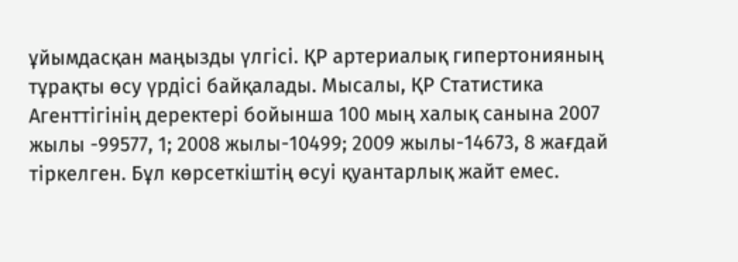ұйымдасқан маңызды үлгісі. ҚР артериалық гипертонияның тұрақты өсу үрдісі байқалады. Мысалы, ҚР Статистика Агенттігінің деректері бойынша 100 мың халық санына 2007 жылы -99577, 1; 2008 жылы-10499; 2009 жылы-14673, 8 жағдай тіркелген. Бұл көрсеткіштің өсуі қуантарлық жайт емес.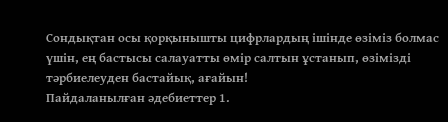Сондықтан осы қорқынышты цифрлардың ішінде өзіміз болмас үшін, ең бастысы салауатты өмір салтын ұстанып, өзімізді тәрбиелеуден бастайық, ағайын!
Пайдаланылған әдебиеттер 1.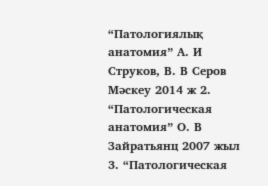“Патологиялық анатомия” А. И Струков, В. В Серов Мәскеу 2014 ж 2. “Патологическая анатомия” О. В Зайратьянц 2007 жыл 3. “Патологическая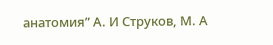анатомия” А. И Струков, М. А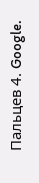Пальцев 4. Google.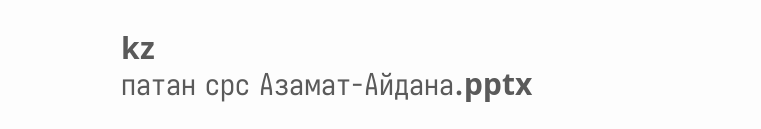kz
патан срс Азамат-Айдана.pptx